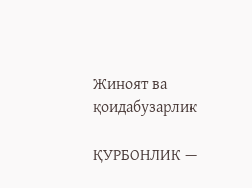Жиноят ва қоидабузарлик

ҚУРБОНЛИК —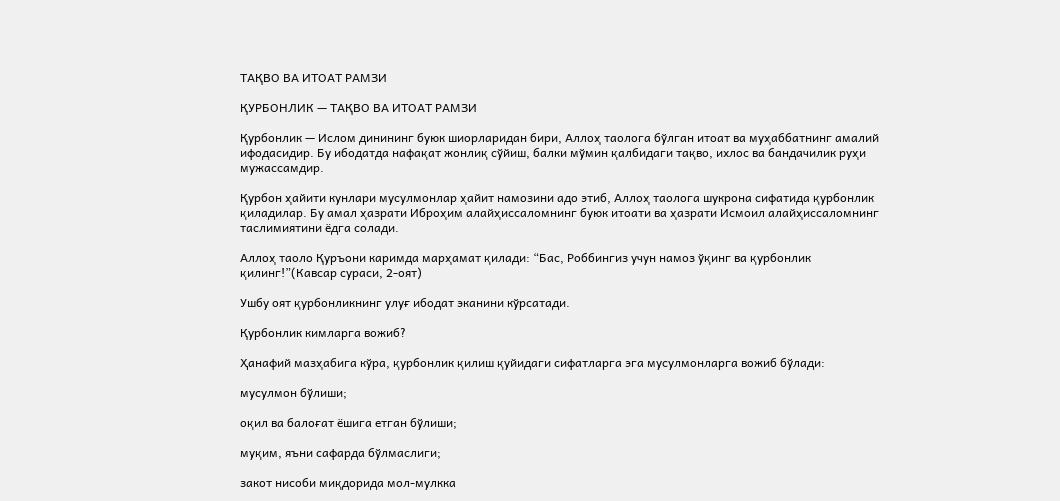ТАҚВО ВА ИТОАТ РАМЗИ

ҚУРБОНЛИК — ТАҚВО ВА ИТОАТ РАМЗИ

Қурбонлик — Ислом динининг буюк шиорларидан бири, Аллоҳ таолога бўлган итоат ва муҳаббатнинг амалий ифодасидир. Бу ибодатда нафақат жонлиқ сўйиш, балки мўмин қалбидаги тақво, ихлос ва бандачилик руҳи мужассамдир.

Қурбон ҳайити кунлари мусулмонлар ҳайит намозини адо этиб, Аллоҳ таолога шукрона сифатида қурбонлик қиладилар. Бу амал ҳазрати Иброҳим алайҳиссаломнинг буюк итоати ва ҳазрати Исмоил алайҳиссаломнинг таслимиятини ёдга солади.

Аллоҳ таоло Қуръони каримда марҳамат қилади: “Бас, Роббингиз учун намоз ўқинг ва қурбонлик қилинг!”(Кавсар сураси, 2-оят)

Ушбу оят қурбонликнинг улуғ ибодат эканини кўрсатади.

Қурбонлик кимларга вожиб?

Ҳанафий мазҳабига кўра, қурбонлик қилиш қуйидаги сифатларга эга мусулмонларга вожиб бўлади:

мусулмон бўлиши;

оқил ва балоғат ёшига етган бўлиши;

муқим, яъни сафарда бўлмаслиги;

закот нисоби миқдорида мол-мулкка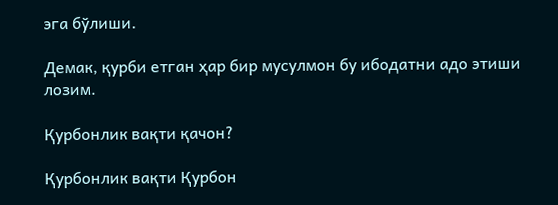эга бўлиши.

Демак, қурби етган ҳар бир мусулмон бу ибодатни адо этиши лозим.

Қурбонлик вақти қачон?

Қурбонлик вақти Қурбон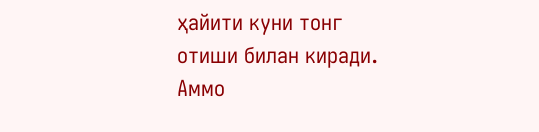ҳайити куни тонг отиши билан киради. Аммо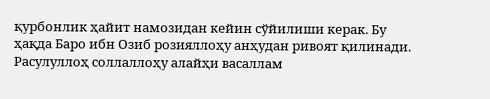қурбонлик ҳайит намозидан кейин сўйилиши керак. Бу ҳақда Баро ибн Озиб розияллоҳу анҳудан ривоят қилинади. Расулуллоҳ соллаллоҳу алайҳи васаллам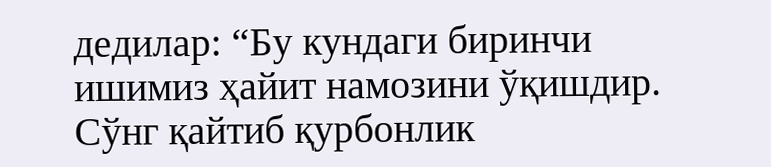дедилар: “Бу кундаги биринчи ишимиз ҳайит намозини ўқишдир. Сўнг қайтиб қурбонлик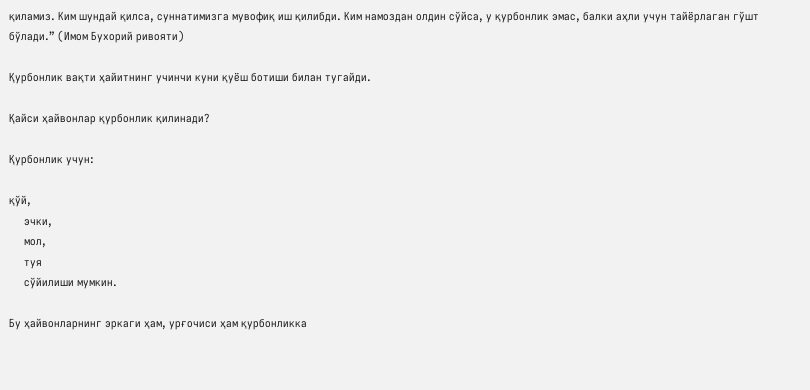қиламиз. Ким шундай қилса, суннатимизга мувофиқ иш қилибди. Ким намоздан олдин сўйса, у қурбонлик эмас, балки аҳли учун тайёрлаган гўшт бўлади.” (Имом Бухорий ривояти)

Қурбонлик вақти ҳайитнинг учинчи куни қуёш ботиши билан тугайди.

Қайси ҳайвонлар қурбонлик қилинади?

Қурбонлик учун:

қўй,
     эчки,
     мол,
     туя
     сўйилиши мумкин.

Бу ҳайвонларнинг эркаги ҳам, урғочиси ҳам қурбонликка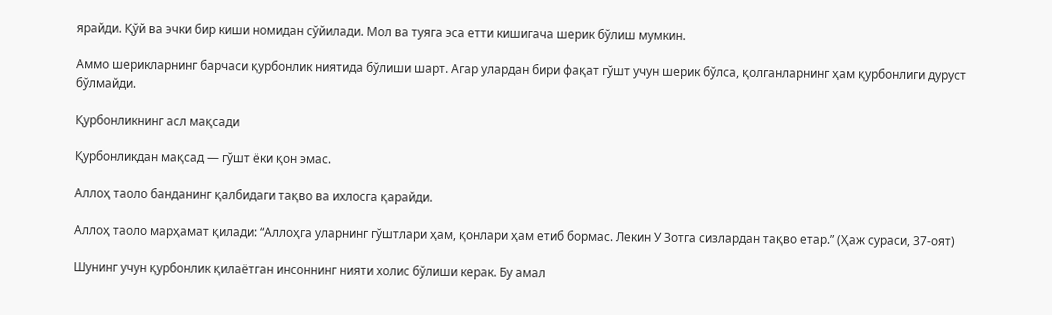ярайди. Қўй ва эчки бир киши номидан сўйилади. Мол ва туяга эса етти кишигача шерик бўлиш мумкин.

Аммо шерикларнинг барчаси қурбонлик ниятида бўлиши шарт. Агар улардан бири фақат гўшт учун шерик бўлса, қолганларнинг ҳам қурбонлиги дуруст бўлмайди.

Қурбонликнинг асл мақсади

Қурбонликдан мақсад — гўшт ёки қон эмас.

Аллоҳ таоло банданинг қалбидаги тақво ва ихлосга қарайди.

Аллоҳ таоло марҳамат қилади: “Аллоҳга уларнинг гўштлари ҳам, қонлари ҳам етиб бормас. Лекин У Зотга сизлардан тақво етар.” (Ҳаж сураси, 37-оят)

Шунинг учун қурбонлик қилаётган инсоннинг нияти холис бўлиши керак. Бу амал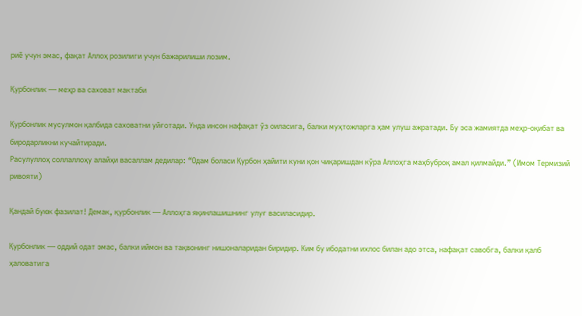риё учун эмас, фақат Аллоҳ розилиги учун бажарилиши лозим.

Қурбонлик — меҳр ва саховат мактаби

Қурбонлик мусулмон қалбида саховатни уйғотади. Унда инсон нафақат ўз оиласига, балки муҳтожларга ҳам улуш ажратади. Бу эса жамиятда меҳр-оқибат ва биродарликни кучайтиради.
Расулуллоҳ соллаллоҳу алайҳи васаллам дедилар: “Одам боласи Қурбон ҳайити куни қон чиқаришдан кўра Аллоҳга маҳбуброқ амал қилмайди.” (Имом Термизий ривояти)

Қандай буюк фазилат! Демак, қурбонлик — Аллоҳга яқинлашишнинг улуғ василасидир.

Қурбонлик — оддий одат эмас, балки иймон ва тақвонинг нишоналаридан биридир. Ким бу ибодатни ихлос билан адо этса, нафақат савобга, балки қалб ҳаловатига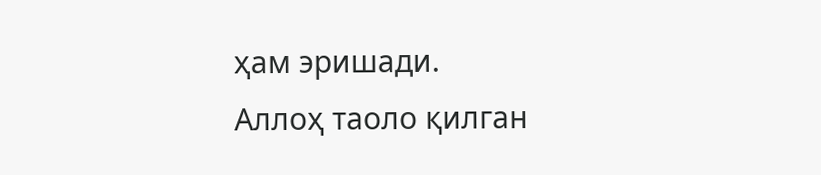ҳам эришади.
Аллоҳ таоло қилган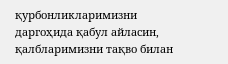қурбонликларимизни даргоҳида қабул айласин, қалбларимизни тақво билан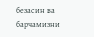безасин ва барчамизни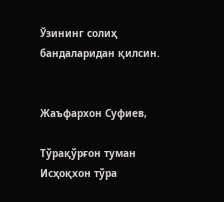Ўзининг солиҳ бандаларидан қилсин.


Жаъфархон Суфиев,

Тўрақўрғон туман Исҳоқхон тўра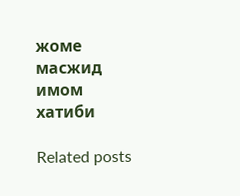жоме
масжид имом хатиби

Related posts